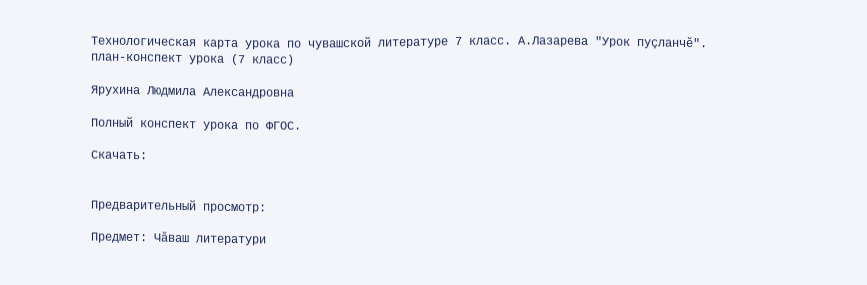Технологическая карта урока по чувашской литературе 7 класс. А.Лазарева "Урок пуçланчĕ".
план-конспект урока (7 класс)

Ярухина Людмила Александровна

Полный конспект урока по ФГОС.

Скачать:


Предварительный просмотр:

Предмет: Чăваш литератури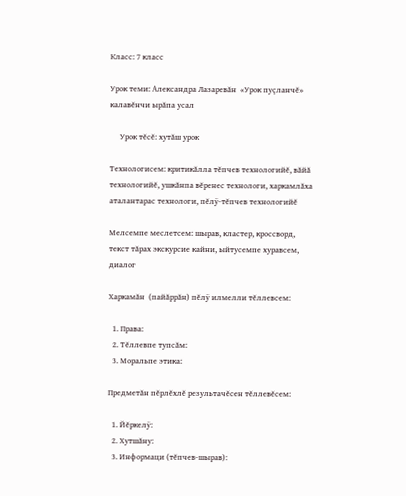Класс: 7 класс

Урок теми: Александра Лазаревăн  «Урок пуçланчĕ» калавĕнчи ырăпа усал

     Урок тĕсĕ: хутăш урок

Технологисем: критикăлла тĕпчев технологийĕ, вăйă технологийĕ, ушкăнпа вĕренес технологи, харкамлăха аталантарас технологи, пĕлÿ-тĕпчев технологийĕ

Мелсемпе меслетсем: шырав, кластер, кроссворд, текст тăрах экскурсие кайни, ыйтусемпе хуравсем, диалог

Харкамăн  (пайăррăн) пĕлÿ илмелли тĕллевсем:

  1. Права:
  2. Тĕллевпе тупсăм:
  3. Моральпе этика:

Предметăн пĕрлĕхлĕ результачĕсен тĕллевĕсем:

  1. Йĕркелÿ:
  2. Хутшăну:
  3. Информаци (тĕпчев-шырав):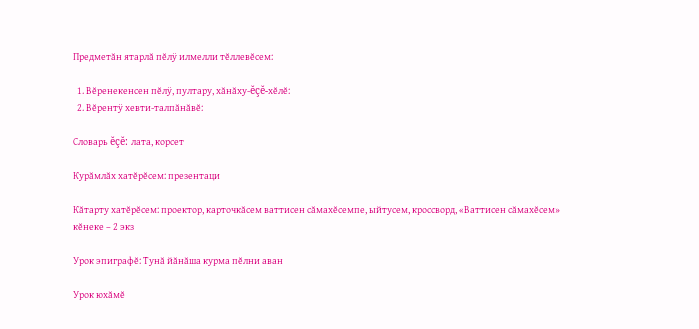Предметăн ятарлă пĕлÿ илмелли тĕллевĕсем:

  1. Вĕренекенсен пĕлÿ, пултару, хăнăху-ĕçĕ-хĕлĕ:
  2. Вĕрентÿ хевти-талпăнăвĕ:

Словарь ĕçĕ: лата, корсет

Курăмлăх хатĕрĕсем: презентаци

Кăтарту хатĕрĕсем: проектор, карточкăсем ваттисен сăмахĕсемпе, ыйтусем, кроссворд, «Ваттисен сăмахĕсем» кĕнеке – 2 экз

Урок эпиграфĕ: Тунă йăнăша курма пĕлни аван

Урок юхăмĕ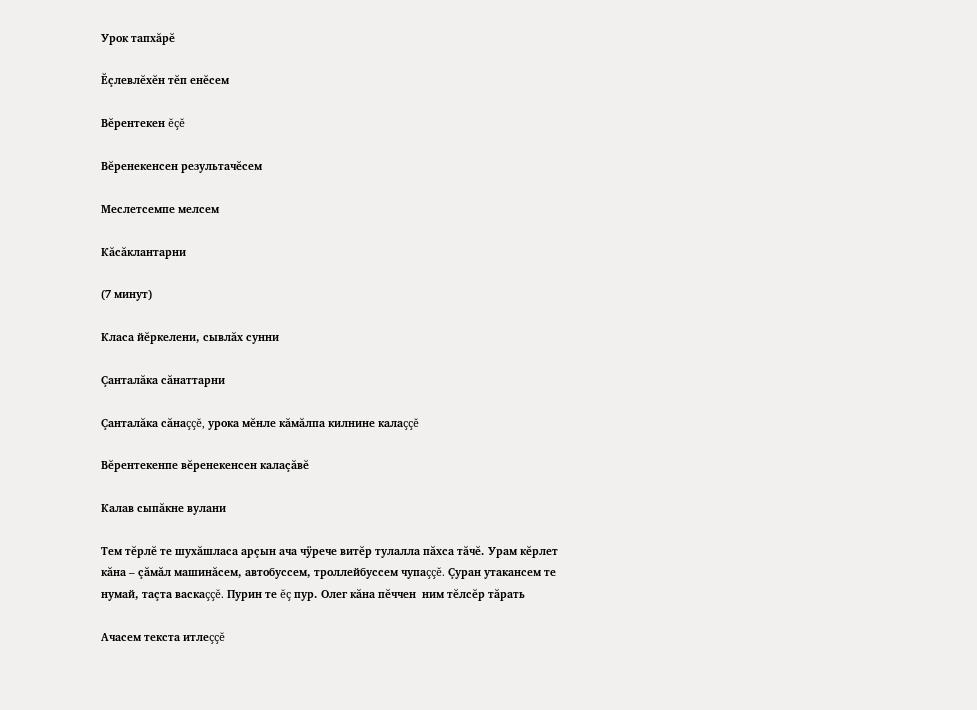Урок тапхăрĕ

Ĕçлевлĕхĕн тĕп енĕсем

Вĕрентекен ĕçĕ

Вĕренекенсен результачĕсем

Меслетсемпе мелсем

Кăсăклантарни

(7 минут)

Класа йĕркелени, сывлăх сунни

Çанталăка сăнаттарни

Çанталăка сăнаççĕ, урока мĕнле кăмăлпа килнине калаççĕ

Вĕрентекенпе вĕренекенсен калаçăвĕ

Калав сыпăкне вулани

Тем тĕрлĕ те шухăшласа арçын ача чÿрече витĕр тулалла пăхса тăчĕ. Урам кĕрлет кăна – çăмăл машинăсем, автобуссем, троллейбуссем чупаççĕ. Çуран утакансем те нумай, таçта васкаççĕ. Пурин те ĕç пур. Олег кăна пĕччен  ним тĕлсĕр тăрать

Ачасем текста итлеççĕ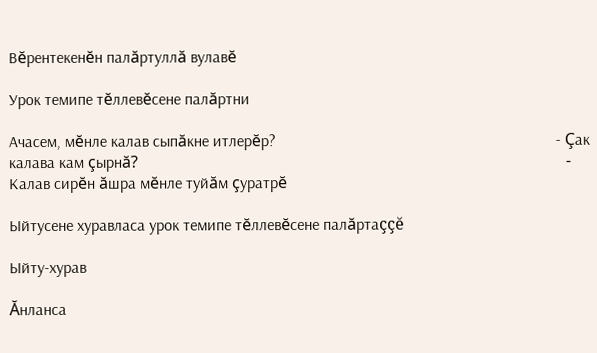Вĕрентекенĕн палăртуллă вулавĕ

Урок темипе тĕллевĕсене палăртни

Ачасем, мĕнле калав сыпăкне итлерĕр?                                                                      - Çак калава кам çырнă?                                                                                                           - Калав сирĕн ăшра мĕнле туйăм çуратрĕ

Ыйтусене хуравласа урок темипе тĕллевĕсене палăртаççĕ

Ыйту-хурав

Ăнланса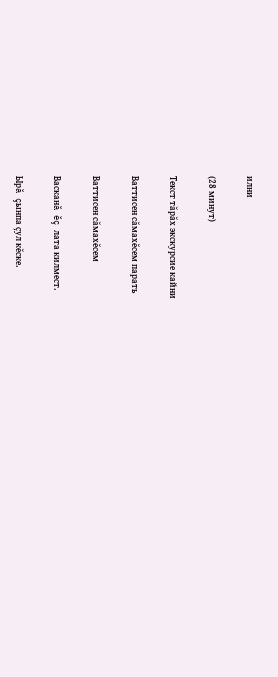илни

(28 минут)

Текст тăрăх экскурсие кайни

Ваттисен сăмахĕсем парать

Ваттисен сăмахĕсем

Васканă ĕç лата килмест.

Ырă çынпа çул кĕске.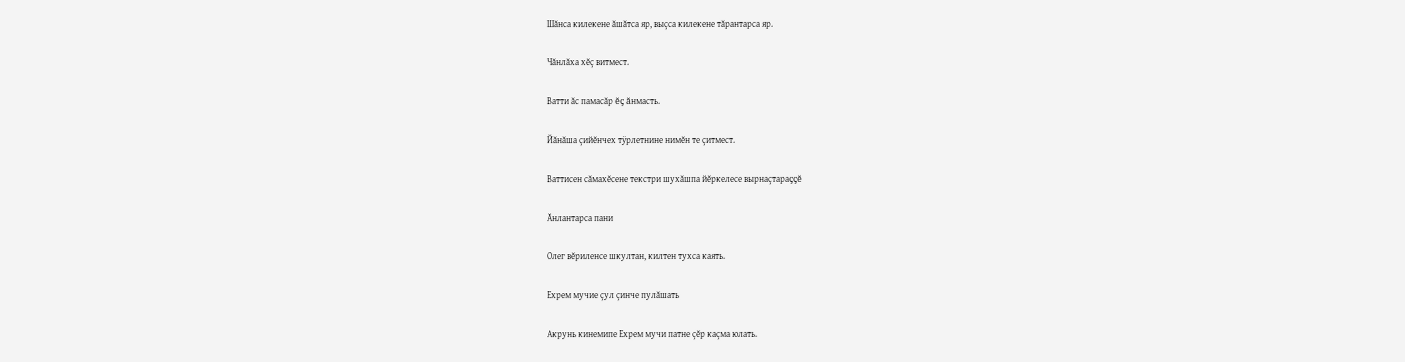Шăнса килекене ăшăтса яр, выçса килекене тăрантарса яр.

Чăнлăха хĕç витмест.

Ватти ăс памасăр ĕç ăнмасть.

Йăнăша çийĕнчех тÿрлетнине нимĕн те çитмест.

Ваттисен сăмахĕсене текстри шухăшпа йĕркелесе вырнаçтараççĕ

Ăнлантарса пани

Олег вĕриленсе шкултан, килтен тухса каять.

Ехрем мучие çул çинче пулăшать

Акрунь кинемипе Ехрем мучи патне çĕр каçма юлать.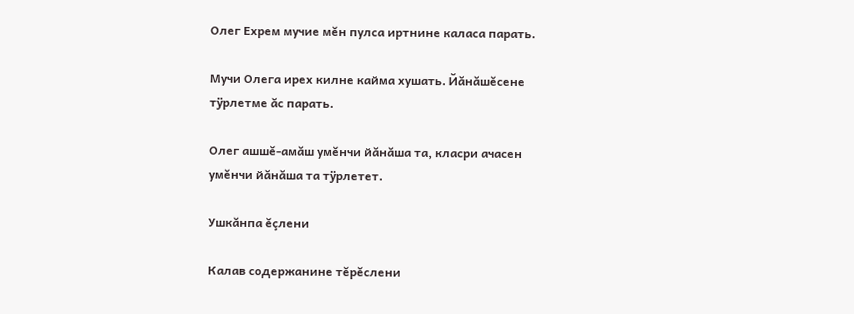Олег Ехрем мучие мĕн пулса иртнине каласа парать.

Мучи Олега ирех килне кайма хушать. Йăнăшĕсене тÿрлетме ăс парать.

Олег ашшĕ-амăш умĕнчи йăнăша та, класри ачасен умĕнчи йăнăша та тÿрлетет.

Ушкăнпа ĕçлени

Калав содержанине тĕрĕслени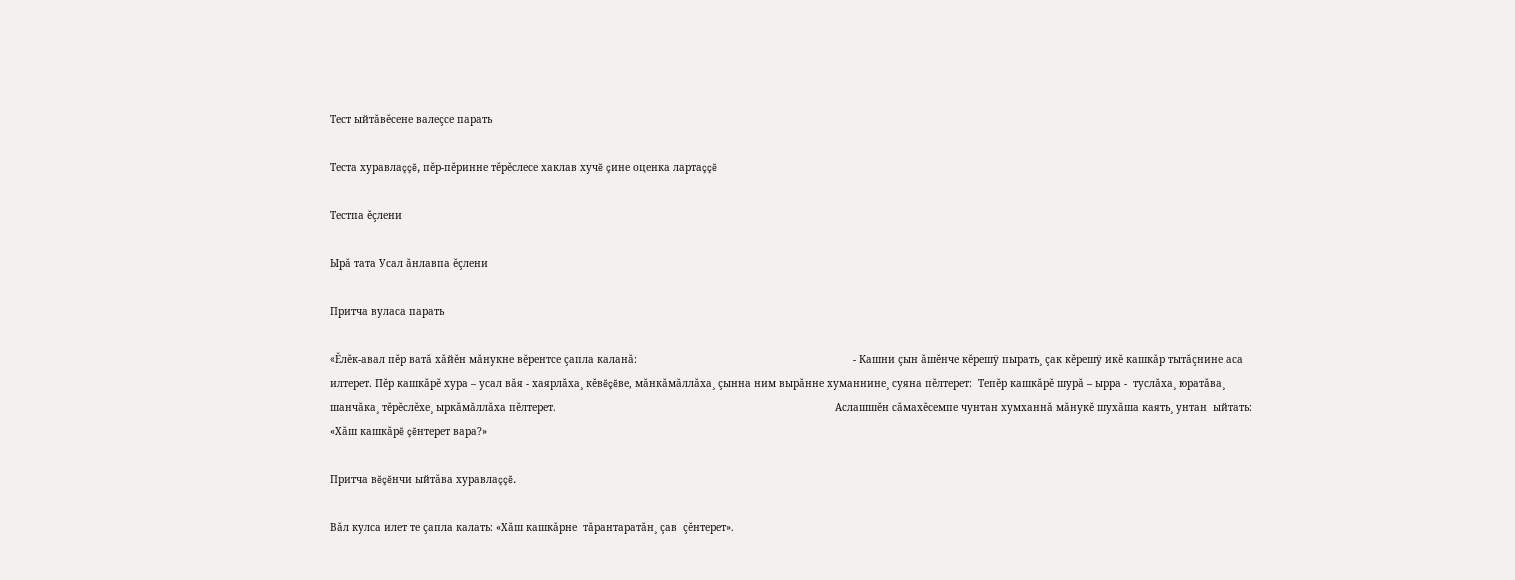Тест ыйтăвĕсене валеçсе парать

Теста хуравлаççĕ, пĕр-пĕринне тĕрĕслесе хаклав хучĕ çине оценка лартаççĕ

Тестпа ĕçлени

Ырă тата Усал ăнлавпа ĕçлени

Притча вуласа парать

«Ĕлĕк-авал пĕр ватă хăйĕн мăнукне вĕрентсе çапла каланă:                                                                        - Кашни çын ăшĕнче кĕрешÿ пырать¸ çак кĕрешÿ икĕ кашкăр тытăçнине аса илтерет. Пĕр кашкăрĕ хура – усал вăя - хаярлăха¸ кĕвĕçĕве, мăнкăмăллăха¸ çынна ним вырăнне хуманнине¸ суяна пĕлтерет:  Тепĕр кашкăрĕ шурă – ырра -  туслăха¸ юратăва¸ шанчăка¸ тĕрĕслĕхе¸ ыркăмăллăха пĕлтерет.                                                                                             Аслашшĕн сăмахĕсемпе чунтан хумханнă мăнукĕ шухăша каять¸ унтан  ыйтать: «Хăш кашкăрĕ çĕнтерет вара?»

Притча вĕçĕнчи ыйтăва хуравлаççĕ.

Вăл кулса илет те çапла калать: «Хăш кашкăрне  тăрантаратăн¸ çав  çĕнтерет».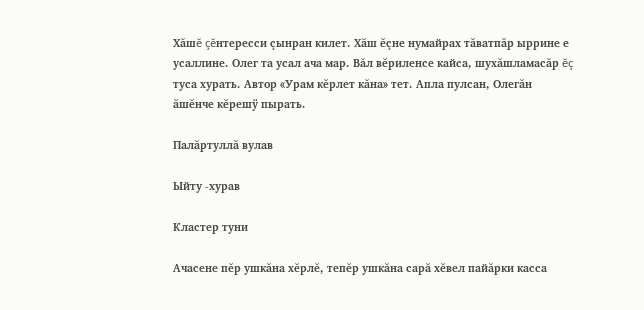Хăшĕ çĕнтересси çынран килет. Хăш ĕçне нумайрах тăватпăр ыррине е усаллине. Олег та усал ача мар. Вăл вĕриленсе кайса, шухăшламасăр ĕç туса хурать. Автор «Урам кĕрлет кăна» тет. Апла пулсан, Олегăн ăшĕнче кĕрешÿ пырать.

Палăртуллă вулав

Ыйту -хурав

Кластер туни

Ачасене пĕр ушкăна хĕрлĕ, тепĕр ушкăна сарă хĕвел пайăрки касса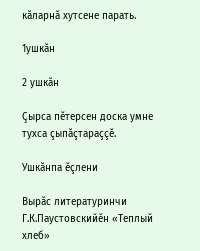кăларнă хутсене парать.

1ушкăн

2 ушкăн

Çырса пĕтерсен доска умне тухса çыпăçтараççĕ.

Ушкăнпа ĕçлени

Вырăс литературинчи Г.К.Паустовскийĕн «Теплый хлеб»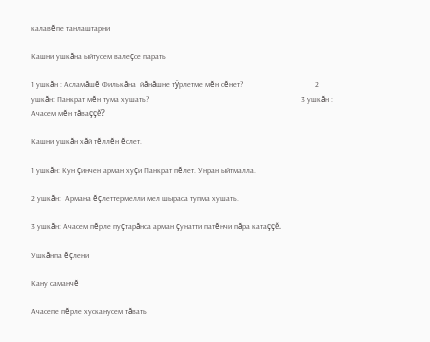калавĕпе танлаштарни

Кашни ушкăна ыйтусем валеçсе парать

1 ушкăн : Асламăшĕ Филькăна  йăнăшне тÿрлетме мĕн сĕнет?                                    2 ушкăн: Панкрат мĕн тума хушать?                                                                            3 ушкăн : Ачасем мĕн тăваççĕ?

Кашни ушкăн хăй тĕллĕн ĕслет.

1 ушкăн: Кун çинчен арман хуçи Панкрат пĕлет. Унран ыйтмалла.

2 ушкăн:  Армана ĕçлеттермелли мел шыраса тупма хушать.

3 ушкăн: Ачасем пĕрле пуçтарăнса арман çунатти патĕнчи пăра катаççĕ.

Ушкăнпа ĕçлени

Кану саманчĕ

Ачасепе пĕрле хусканусем тăвать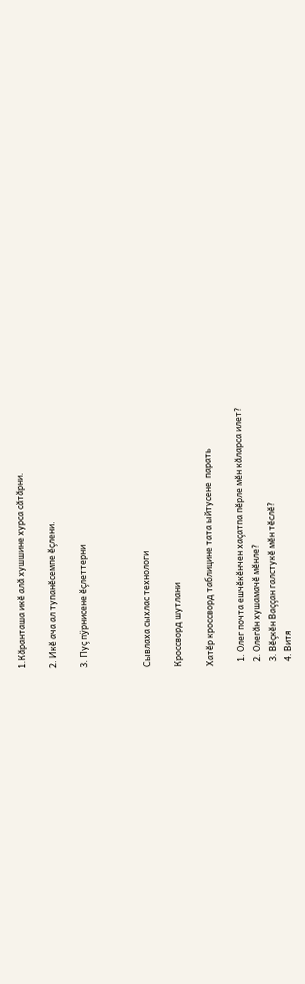1.Кăранташа икĕ алă хушшине хурса сăтăрни.

2. Икĕ ача ал тупанĕсемпе ĕçлени.

3. Пуç пÿрнисене ĕçлеттерни



Сывлаха сыхлас технологи

Кроссворд шутлани

Хатĕр кроссворд таблицине тата ыйтусене  парать

  1. Олег почта ешчĕкĕнчен хаçатпа пĕрле мĕн кăларса илет?
  2. Олегăн хушамачĕ мĕнле?
  3. Вĕçкĕн Ваççан галстукĕ мĕн тĕслĕ?
  4. Витя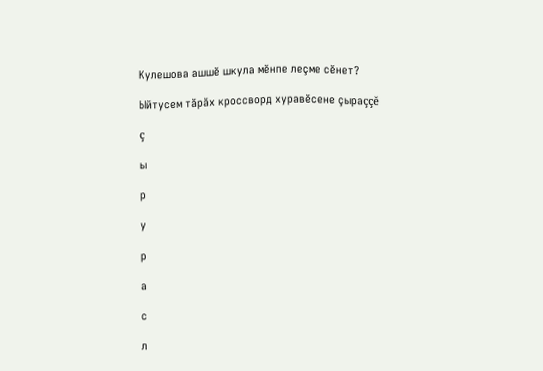Кулешова ашшĕ шкула мĕнпе леçме сĕнет?

Ыйтусем тăрăх кроссворд хуравĕсене çыраççĕ

ç

ы

р

у

р

а

с

л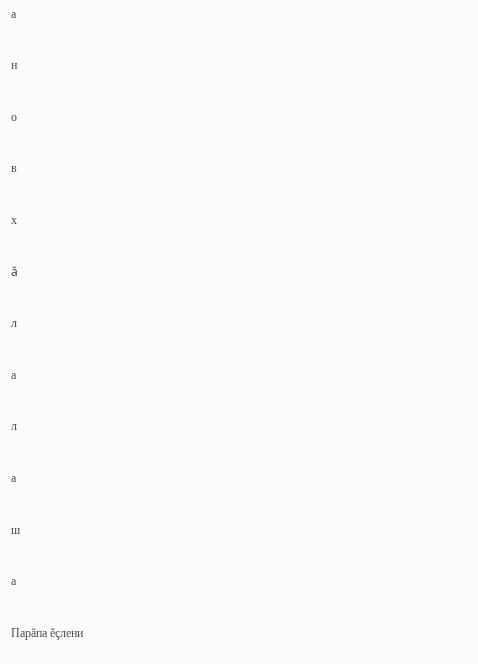а

н

о

в

х

ă

л

а

л

а

ш

а

Парăпа ĕçлени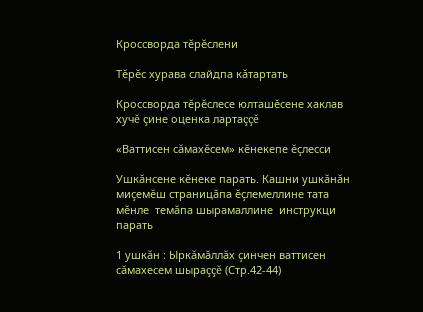Кроссворда тĕрĕслени

Тĕрĕс хурава слайдпа кăтартать

Кроссворда тĕрĕслесе юлташĕсене хаклав хучĕ çине оценка лартаççĕ

«Ваттисен сăмахĕсем» кĕнекепе ĕçлесси

Ушкăнсене кĕнеке парать. Кашни ушкăнăн миçемĕш страницăпа ĕçлемеллине тата мĕнле  темăпа шырамаллине  инструкци парать

1 ушкăн : Ыркăмăллăх çинчен ваттисен сăмахесем шыраççĕ (Стр.42-44)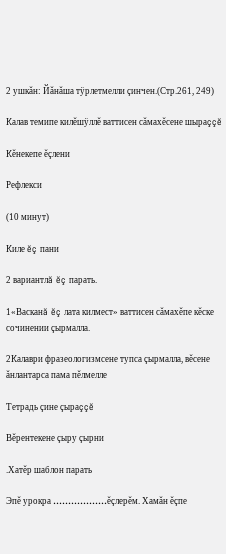2 ушкăн: Йăнăша тÿрлетмелли çинчен.(Стр.261, 249)

Калав темипе килĕшÿллĕ ваттисен сăмахĕсене шыраççĕ

Кĕнекепе ĕçлени

Рефлекси

(10 минут)

Киле ĕç пани

2 вариантлă ĕç парать.

1«Васканă ĕç лата килмест» ваттисен сăмахĕпе кĕске сочинении çырмалла.

2Калаври фразеологизмсене тупса çырмалла, вĕсене ăнлантарса пама пĕлмелле

Тетрадь çине çыраççĕ

Вĕрентекене çыру çырни

.Хатĕр шаблон парать

Эпĕ урокра ………………ĕçлерĕм. Хамăн ĕçпе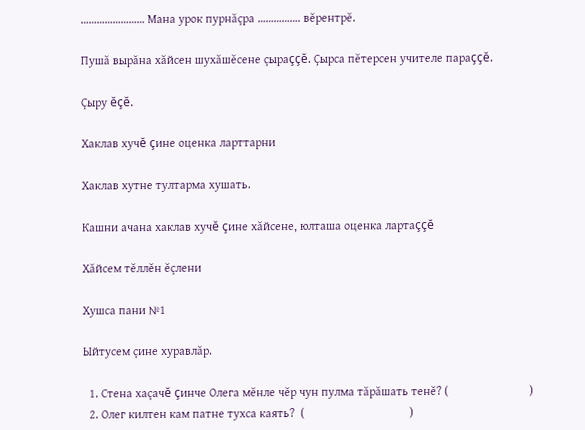…………………… Мана урок пурнăçра ……………. вĕрентрĕ.

Пушă вырăна хăйсен шухăшĕсене çыраççĕ. Çырса пĕтерсен учителе параççĕ.

Çыру ĕçĕ.

Хаклав хучĕ çине оценка ларттарни

Хаклав хутне тултарма хушать.

Кашни ачана хаклав хучĕ çине хăйсене, юлташа оценка лартаççĕ

Хăйсем тĕллĕн ĕçлени

Хушса пани №1

Ыйтусем çине хуравлăр.

  1. Стена хаçачĕ çинче Олега мĕнле чĕр чун пулма тăрăшать тенĕ? (                           )
  2. Олег килтен кам патне тухса каять?  (                                   )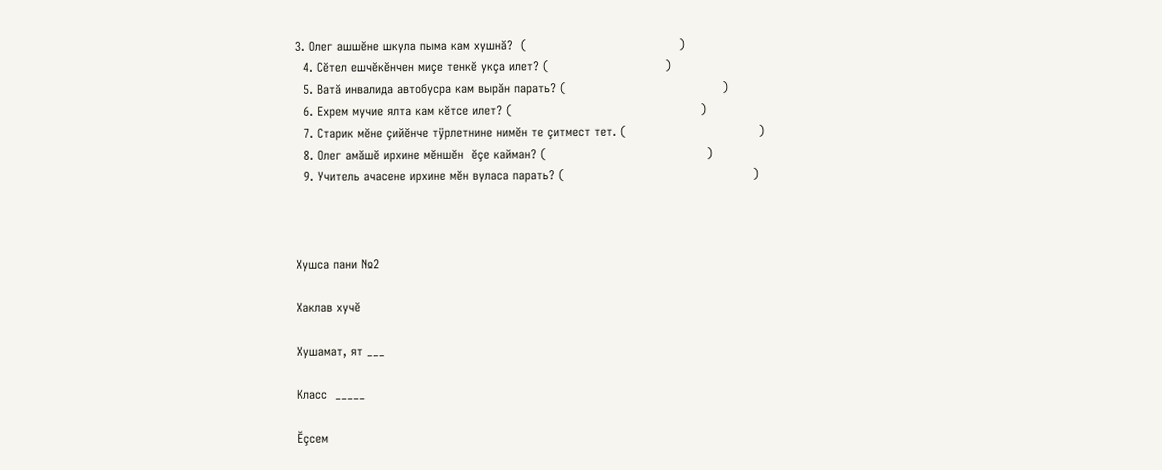3. Олег ашшĕне шкула пыма кам хушнă?  (                                      )
  4. Сĕтел ешчĕкĕнчен миçе тенкĕ укçа илет? (                             )
  5. Ватă инвалида автобусра кам вырăн парать? (                                       )
  6. Ехрем мучие ялта кам кĕтсе илет? (                                               )
  7. Старик мĕне çийĕнче тÿрлетнине нимĕн те çитмест тет. (                                 )
  8. Олег амăшĕ ирхине мĕншĕн  ĕçе кайман? (                                        )
  9. Учитель ачасене ирхине мĕн вуласа парать? (                                               )



Хушса пани №2

Хаклав хучĕ

Хушамат, ят ___

Класс  _____

Ĕçсем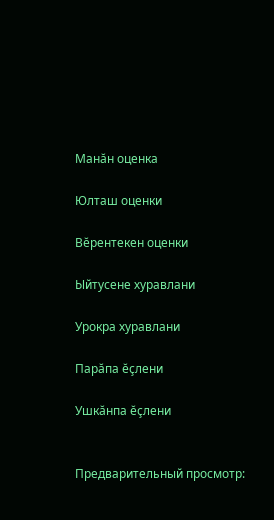Манăн оценка

Юлташ оценки

Вĕрентекен оценки

Ыйтусене хуравлани

Урокра хуравлани

Парăпа ĕçлени

Ушкăнпа ĕçлени


Предварительный просмотр: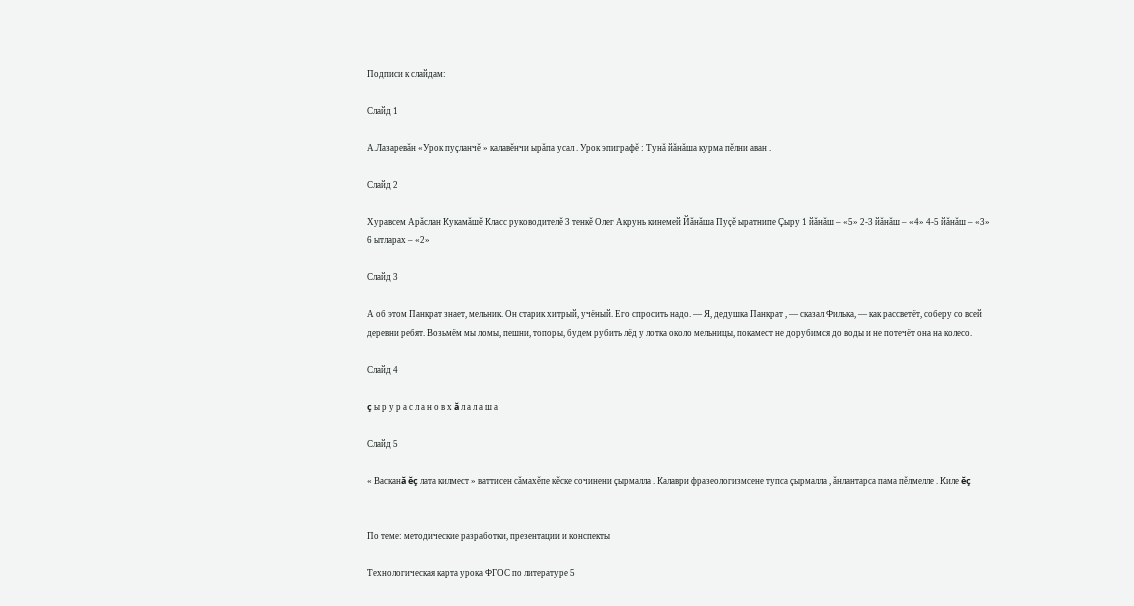Подписи к слайдам:

Слайд 1

А.Лазаревăн «Урок пуçланчĕ » калавĕнчи ырăпа усал . Урок эпиграфĕ : Тунă йăнăша курма пĕлни аван .

Слайд 2

Хуравсем Арăслан Кукамăшĕ Класс руководителĕ 3 тенкĕ Олег Акрунь кинемей Йăнăша Пуçĕ ыратнипе Çыру 1 йăнăш – «5» 2-3 йăнăш – «4» 4-5 йăнăш – «3» 6 ытларах – «2»

Слайд 3

А об этом Панкрат знает, мельник. Он старик хитрый, учёный. Его спросить надо. — Я, дедушка Панкрат , — сказал Филька, — как рассветёт, соберу со всей деревни ребят. Возьмём мы ломы, пешни, топоры, будем рубить лёд у лотка около мельницы, покамест не дорубимся до воды и не потечёт она на колесо.

Слайд 4

ç ы р у р а с л а н о в х ă л а л а ш а

Слайд 5

« Васканă ĕç лата килмест » ваттисен сăмахĕпе кĕске сочинени çырмалла . Калаври фразеологизмсене тупса çырмалла , ăнлантарса пама пĕлмелле . Киле ĕç


По теме: методические разработки, презентации и конспекты

Технологическая карта урока ФГОС по литературе 5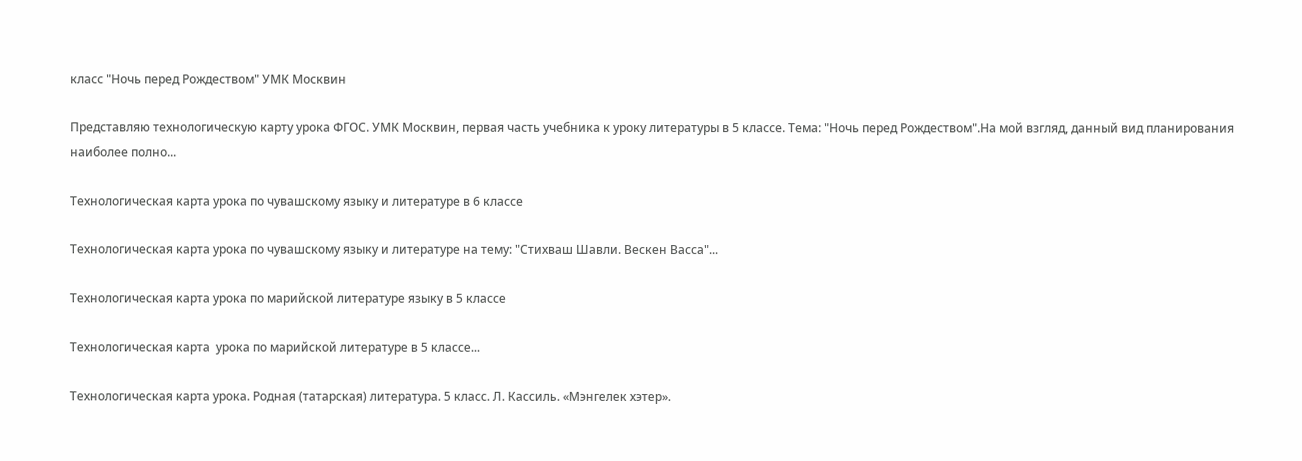класс "Ночь перед Рождеством" УМК Москвин

Представляю технологическую карту урока ФГОС. УМК Москвин, первая часть учебника к уроку литературы в 5 классе. Тема: "Ночь перед Рождеством".На мой взгляд, данный вид планирования наиболее полно...

Технологическая карта урока по чувашскому языку и литературе в 6 классе

Технологическая карта урока по чувашскому языку и литературе на тему: "Стихваш Шавли. Вескен Васса"...

Технологическая карта урока по марийской литературе языку в 5 классе

Технологическая карта  урока по марийской литературе в 5 классе...

Технологическая карта урока. Родная (татарская) литература. 5 класс. Л. Кассиль. «Мэнгелек хэтер».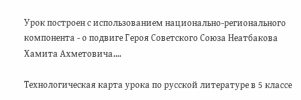Урок построен с использованием национально-регионального компонента - о подвиге Героя Советского Союза Неатбакова Хамита Ахметовича....

Технологическая карта урока по русской литературе в 5 классе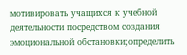мотивировать учащихся к учебной деятельности посредством создания эмоциональной обстановки;определить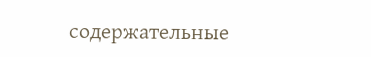содержательные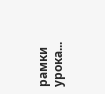рамки урока...